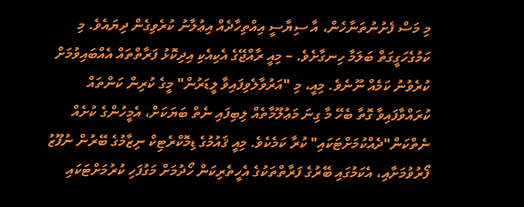މި މަސް ފެށުނުތަނާހެން، އާ ސިޔާސީ އިއްތިހާދެއް އިޢުލާނު ކުރެވިގެން ދިޔައެވެ. މި ކަމުގެހަގީގަތް ބަލަމާ ހިނގާށެވެ. – މިއީ ރާއްޖޭގެ އެކިއެކި އިދިކޮޅު ފަރާތްތައް އެއްބައިވުމަށް ކުރެވުނު ކަމެއް ނޫނެވެ. މިއީ، މި "އަރުވާލެވިފައިވާ ލީޑަރުން" މީގެ ކުރިން ކަންތައް ކުރައްވާފައިވާ ގޮތާ ބެހޭ މާ ގިނަ މަޢުލޫމާތެއް ލިބިފައި ނެތް ބަޔަކަށް، އެމީހުންގެ ކުށެއް ނެތްކަން"ދެއްކުމަށްޓަކައި" ކުރާ ކަމެކެވެ. މިއީ ޤައުމުގެ ޑިމޮކްރެޓިކް ނިޒާމުގެ ބޭރުން ނުފޫޒު ފޯރުވުމަށާއި، އެކަމުގައި ބޭރުގެ ފަރާތްތަކުގެ އެހީތެރިކަން ހޯދުމަށް މަގުފަހި ކުރުމަށްޓަކައި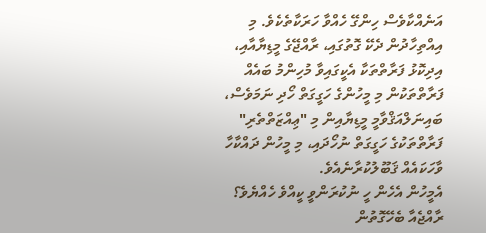އަނެއްކާވެސް ހިންގޭ ހެއްވާ ހަރަކާތެކެވެ. މި އިއްތިހާދުން ދެކޭ ގޮތުގައި، ރާއްޖޭގެ މީޑިޔާއާއި، އިދިކޮޅު ފަރާތްތަކާ އެކީގައިވާ މުހިންމު ބައެއް ފަރާތްތަކުން މި މީހުންގެ ހަގީގަތް ހޯދި ނަމަވެސް، ބައިނަލްއަޤްވާމީ މީޑިޔާއިން މި "ޢިއްޒަތްތެރި" ފަރާތްތަކުގެ ހަގީގަތް ނުހޯދައި، މި މީހުން ދައްކާހާ ވާހަކައެއް ޤަބޫލުކުރާނެއެވެ.
އެމީހުން އެހެން ހީ ނުކުރަންވީ ކީއްވެ ހެއްޔެވެ؟ ރާއްޖެއާ ބެހޭގޮތުން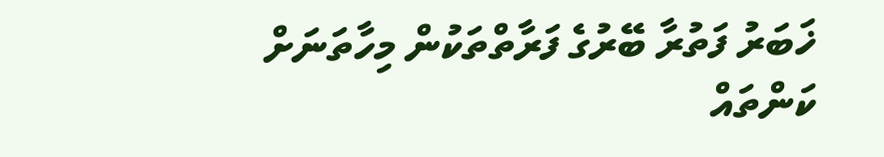ޚަބަރު ފަތުރާ ބޭރުގެ ފަރާތްތަކުން މިހާތަނަށް ކަންތައް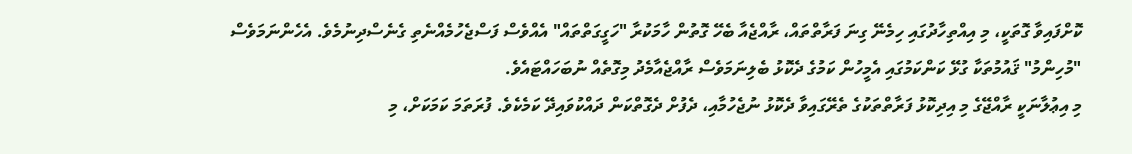ކޮށްފައިވާ ގޮތަކީ، މި އިއްތިހާދުގައި ހިމެނޭ ގިނަ ފަރާތްތައް، ރާއްޖެއާ ބެހޭ ގޮތުން ހާމަކުރާ "ހަގީގަތްތައް" އެއްވެސް ފަސްޖެހުމެއްނެތި ގެނެސްދިނުމެވެ. އެހެންނަމަވެސް "މުހިންމު" ޤައުމުތަކާ ގުޅޭ ކަންކަމުގައި އެމީހުން ކަމުގެ ދެކޮޅު ބެލިނަމަވެސް ރާއްޖެއާމެދު މިގޮތެއް ނުބަހައްޓައެވެ.
މި އިޢުލާނަކީ ރާއްޖޭގެ މި އިދިކޮޅު ފަރާތްތަކުގެ ތެރޭގައިވާ ދެކޮޅު ނުޖެހުމާއި، ދެފުށް ދެގޮތްކަން ދައްކުވައިދޭ ކަމެކެވެ. ފުރަތަމަ ކަމަކަށް، މި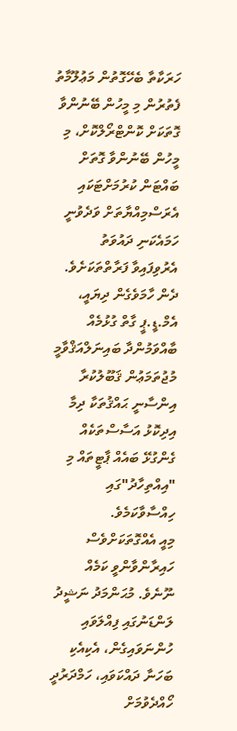ހަރަކާތާ ބެހޭގޮތުން މަޢުލޫމާތު ފެތުރުން މި މީހުން ބޭނުންވާ ގޮތަކަށް ކޮންޓްރޯލްކޮށް، މި މީހުން ބޭނުންވާ ގޮތަށް ބައްޓަން ކުރުމަށްޓަކައި އެރަސްމިއްޔާތަށް ވަދެވުނީ ހަމައެކަނި ދައުވަތު އެރުވިފައިވާ ފަރާތްތަކަށެވެ. ދެން ހާމަވެގެން ދިޔައީ، އެމް.ޑީ.ޕީ ގާތް ގުޅުމެއް ބާއްވަމުންދާ ބައިނަލްއަޤްވާމީ މުޖުތަމަޢުން ޤަބޫލުކުރާ އިންސާނީ ޙައްޤުތަކާ ދިމާ އިދިކޮޅު އަސާސްތަކެއް ގެންގުޅޭ ބައެއް ޕާޓީތައް މި "އިއްތިހާދު"ގައި ހިއްސާވާކަމެވެ.
މިއީ އެއްގޮތަކަށްވެސް ހައިރާންވާންވީ ކަމެއް ނޫނެވެ. މުޙަންމަދު ނަޝީދު ލަންޑަނުގައި ފިއްލަވައި ހުންނަވައިގެން، އެކިއެކި ބަހަނާ ދައްކަވައި، ހަމްދަރުދީ ހޯއްދެވުމަށް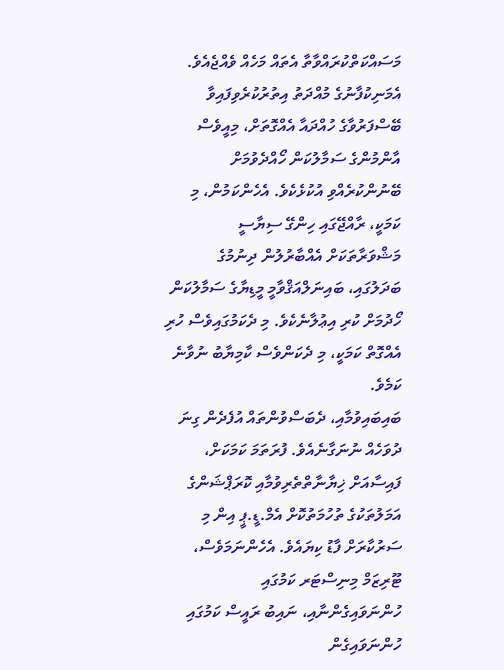މަސައްކަތްކުރައްވާތާ އެތައް މަހެއް ވެއްޖެއެވެ. އެމަނިކުފާނުގެ މުއްދަތު އިތުރުކުރެވިފައިވާ ބޭސްފަރުވާގެ ހުއްދައާ އެއްގޮތަށް، މިއީވެސް އާންމުންގެ ސަމާލުކަން ހޯއްދެވުމަށް ބޭނުންކުރެއްވި އުކުޅެކެވެ. އެހެންކަމުން، މި ކަމަކީ، ރާއްޖޭގައި ހިންގޭ ސިޔާސީ މަޝްވަރާތަކަށް އެއްބާރުލުން ދިނުމުގެ ބަދަލުގައި، ބައިނަލްއަޤްވާމީ މީޑިޔާގެ ސަމާލުކަން ހޯދުމަށް ކުރި އިޢުލާނެކެވެ. މި ދެކަމުގައިވެސް ހުރި އެއްގޮތް ކަމަކީ، މި ދެކަންވެސް ކާމިޔާބު ނުވާނެ ކަމެވެ.
ބައިބައިވުމާއި، ދެބަސްވުންތައް އުފެދެން ގިނަ ދުވަހެއް ނުނަގާނެއެވެ. ފުރަތަމަ ކަމަކަށް، ފައިސާއަށް ޚިޔާނާތްތެރިވުމާއި ކޮރަޕްޝަންގެ އަމަލުތަކުގެ ތުހުމަތުކޮށް އެމް.ޑީ.ޕީ އިން މި ސަރުކާރަށް ފާޑު ކިޔައެވެ. އެހެންނަމަވެސް، ޓޫރިޒަމް މިނިސްޓަރ ކަމުގައި ހުންނަވައިގެންނާއި، ނައިބު ރައީސް ކަމުގައި ހުންނަވައިގެން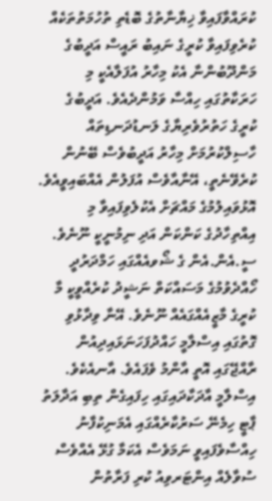ކުރައްވާފައިވާ ޚިޔާނާތުގެ ބޮޑެތި ތުހުމަތުތަކެއް ކުރެވިފައިވާ ކުރީގެ ނައިބު ރައީސް އަދީބުގެ މަންދޫބުންނާ އެކު މިހާރު އުފަލާއެކީ މި ހަރަކާތުގައި ހިއްސާ ވަމުންދެއެވެ. އަދީބުގެ ކުރީގެ ހަތުރުވެރިޔާގެ ލަނޑުދަނޑިތައް ހާސިލްކުރުމަށް މިހާރު އަދީބުވެސް ބޭނުން ކުރެވޭނެތީ، އޭނާއާވެސް އުފަލުން އެއްބައިވީއެވެ.
އޮޅުވައިލުމުގެ މައްޗަށް އެކުލެވިފައިވާ މި އިއްތިހާދުގެ ކަންކަން އަދި ނިމުނީކީ ނޫނެވެ. ސީ.އެން.އެން ގެ ޝޯވއެއްގައި ހަމްދަރުދީ ހޯއްދެވުމުގެ މަސައްކަތް ނަޝީދު ކުރެއްވީކީ މާ ކުރީގެ މާޒީއެއްގައެއް ނޫނެވެ. އޭނާ ވިދާޅުވި ގޮތުގައި އިސްލާމީ ހައްދުފަހަނަޅައިދިއުން ރާއްޖޭގައި އޮތީ އާންމު ވެފައެވެ. އާނއެކެވެ. އިސްލާމީ އާދަކާދައިގައި ހިފައިގެން ތިބި އަދާލަތު ޕާޓީ ހިމެނޭ ސަރުކާރެއްގައި އެމަނިކުފާނު ހިއްސާވެފައިވީ ނަމަވެސް އެކަމާ ގުޅޭ އެއްވެސް ސުވާލެއް އިންޓަރވިއު ކުރި ފަރާތުން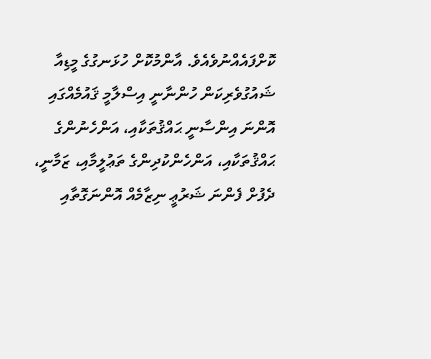ކޮށްފައެއްނުވެއެވެ. އާންމުކޮށް ހުޅަނގުގެ މީޑިއާ ޝައުގުވެރިކަން ހުންނާނީ އިސްލާމީ ޤައުމެއްގައި އޮންނަ އިންސާނީ ޙައްޤުތަކާއި، އަންހެނުންގެ ޙައްޤުތަކާއި، އަންހެންކުދިންގެ ތަޢުލީމާއި، ޒަމާނީ، ދެފުށް ފެންނަ ޝަރުޢީ ނިޒާމެއް އޮންނަގޮތާއި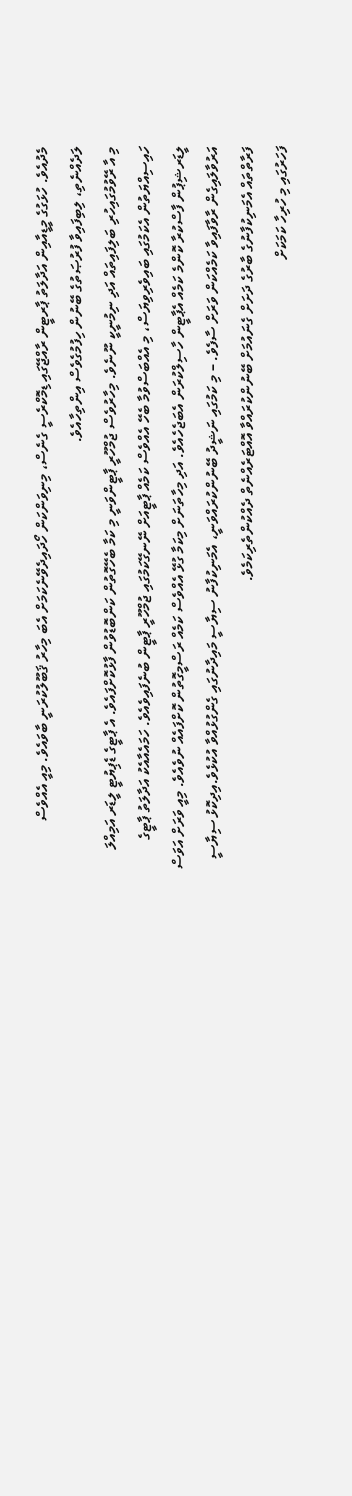މެދުއެވެ. ހުޅަގުގެ މީޑީއާއިން އަދާލަތު ޕާރޓީން ރާއްޖޭގައި ޑިމޮކްރެސީ ގެނެސް، މިނިވަންކަން ހޯދައިދެވޭނެކަމަށް އެބަ މިހާރު ޤަބޫލުކުރަނީ ބާވައެވެ. މިއީ އެއްވެސް ލަދެއްނެތި، ލިބިފައިވާ ފުރުޞަތުގެ ބޭނުން ހިފުމުގެވެސް އިންތިހާއެވެ.
މި އާ ރޭވުމުގައިހުރި ބަލިފައިތައް އަދި ނިމުނީކީ ނޫނެވެ. މިހާރުވެސް ޖުމްހޫރީ ޕާޓީންވަނީ މި ކަމާ ބެހޭގޮތުން ކަންބޮޑުވުން ފާޅުކޮށްފައެވެ. އެ ޕާޓީގެ ޑެޕިޔުޓީ ލީޑަރ އަމިއްލަ ހައިސިއްޔަތުން އެކަމުގައި ބައިވެރިވިޔަސް، މި އެއްބަސްވުމާ ބެހޭ އެއްވެސް ކަމެއް ޕާޓީއަށް ނޭނގޭކަމުގައި ޖުމްހޫރީ ޕާޓީން ބުނެފައިވެއެވެ. ހަމައެއާއެކު އަދާލަތު ޕާޓީގެ ލީޑަރޝިޕުން ފާސްކުރާ ކޮންމެ ކަމެއް އެޕާޓީން ހާސިލްކުރަން އެބަޖެހެއެވެ. އަދި މިހާތަނަށް މިކަމާ ގުޅޭ އެއްވެސް ކަމެއް ރަސްމީގޮތުން ކޮށްފައެއް ނުވެއެވެ. މިއީ ވަރަށް އަވަސް އަރުވާލައިގެން ރާވާފައިވާ ކަމެއްކަން ވަރަށް ސާފެވެ. – މި ކަމުގައި ނަޝީދު ބޭނުންކުރައްވަނީ، އެމަނިކުފާނު ސިޔާސީ މައިދާނުގައި ގެންގުޅުއްވާ އުކުޅެވެ.އިދިކޮޅު ސިޔާސީ ފަރާތްތައް އެމަނިކުފާނުގެ ބާރުގެ ދަށަށް ގެނައުމަށް ބޭނުންކުރައްވާ އޮއްޓަރެއްނެތް ދެއްކުންތެރިކަމެވެ.
ފަހަރުގައި މި ހުރިހާ ކަމަކަށް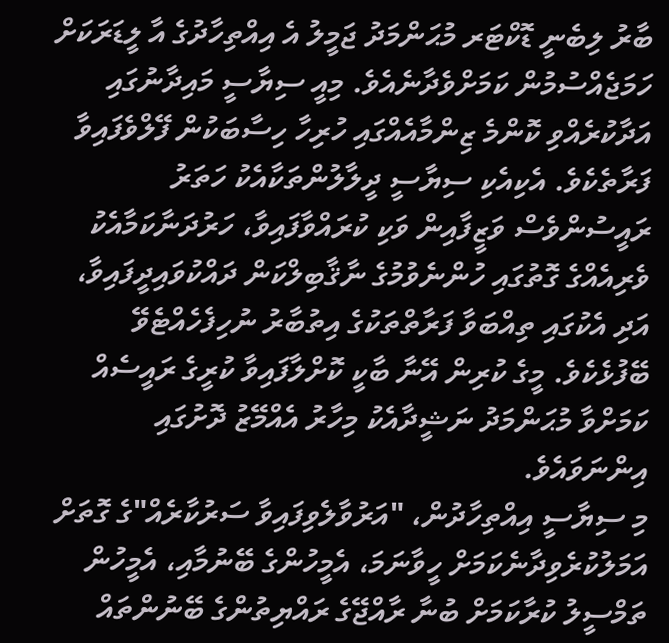ބާރު ލިބެނީ ޑޮކްޓަރ މުޙަންމަދު ޖަމީލު އެ އިއްތިހާދުގެ އާ ލީޑަރަކަށް ހަމަޖެއްސުމުން ކަމަށްވެދާނެއެވެ. މިއީ ސިޔާސީ މައިދާނުގައި އަދާކުރެއްވި ކޮންމެ ޒިންމާއެއްގައި ހުރިހާ ހިސާބަކުން ފޭލްވެފައިވާ ފަރާތެކެވެ. އެކިއެކި ސިޔާސީ ދީލާލުންތަކާއެކު ހަތަރު ރައީސުންވެސް ވަޒީފާއިން ވަކި ކުރައްވާފައިވާ، ހަރުދަނާކަމާއެކު ވެރިއެއްގެ ގޮތުގައި ހުންނެވުމުގެ ނާޤާބިލްކަން ދައްކުވައިދީފައިވާ، އަދި އެކުގައި ތިއްބަވާ ފަރާތްތަކުގެ އިތުބާރު ނުހިފެހެއްޓެވޭ ބޭފުޅެކެވެ. މީގެ ކުރިން އޭނާ ބާކީ ކޮށްލާފައިވާ ކުރީގެ ރައީސެއް ކަމަށްވާ މުޙަންމަދު ނަޝީދާއެކު މިހާރު އެއްމޭޒު ދޮށުގައި އިންނަވައެވެ.
މި ސިޔާސީ އިއްތިހާދުން، "އަރުވާލެވިފައިވާ ސަރުކާރެއް"ގެ ގޮތަށް އަމަލުކުރެވިދާނެކަމަށް ހީވާނަމަ، އެމީހުންގެ ބޭނުމާއި، އެމީހުން ތަމްސީލު ކުރާކަމަށް ބުނާ ރާއްޖޭގެ ރައްޔިތުންގެ ބޭނުންތައް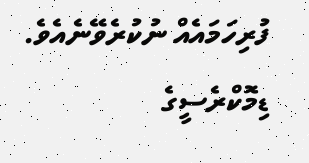ފުރިހަމައެއް ނުކުރެވޭނެއެވެ. ޑިމޮކްރެސީގެ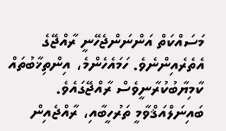މަސައްކަތް އަންނަންޖެހޭނީ ރާއްޖޭގެ އެތެރެއިންނެވެ. ހަމައެހެންމެ، އިންތިޚާބުތައް ކާމިޔާބުކުރާނީވެސް ރާއްޖޭގައެވެ. ބައިނަލްއަޤްވާމީ ތަރުހީބާއި، ރާއްޖެއިން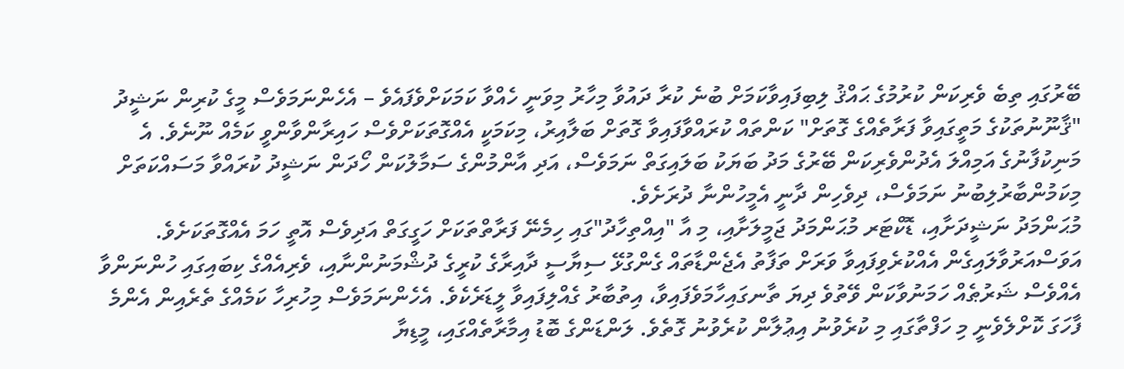ބޭރުގައި ތިބެ ވެރިކަން ކުރުމުގެ ޙައްޤު ލިބިފައިވާކަމަށް ބުނެ ކުރާ ދައުވާ މިހާރު މިވަނީ ހެއްވާ ކަމަކަށްވެފައެވެ – އެހެންނަމަވެސް މީގެ ކުރިން ނަޝީދު "ޤާނޫނުތަކުގެ މަތީގައިވާ ފަރާތެއްގެ ގޮތަށް" ކަންތައް ކުރައްވާފައިވާ ގޮތަށް ބަލާއިރު، މިކަމަކީ އެއްގޮތަކަށްވެސް ހައިރާންވާންވީ ކަމެއް ނޫނެވެ. އެ މަނިކުފާނުގެ އަމިއްލަ އެދުންވެރިކަން ބޭރުގެ މަދު ބަޔަކު ބަލައިގަތް ނަމަވެސް، އަދި އާންމުންގެ ސަމާލުކަން ހޯދަން ނަޝީދު ކުރައްވާ މަސައްކަތަށް މިކަމުންބާރުލިބުނު ނަމަވެސް، ދިވެހިން ދާނީ އެމީހުންނާ ދުރަށެވެ.
މުޙަންމަދު ނަޝީދަށާއި، ޑޮކްޓަރ މުޙަންމަދު ޖަމީލަށާއި، މި އާ "އިއްތިހާދު"ގައި ހިމެނޭ ފަރާތްތަކަށް ހަގީގަތް އަދިވެސް އޮތީ ހަމަ އެއްގޮތަކަށެވެ. އަވަސްއަރުވާލައިގެން އެއްކުރެވިފައިވާ ވަރަށް ތަފާތު އެޖެންޑާތައް ގެންގުޅޭ ސިޔާސީ ދާއިރާގެ ކުރީގެ ދުޝްމަނުންނާއި، ވެރިއެއްގެ ކިބައިގައި ހުންނަންވާ އެއްވެސް ޝަރުޠެއް ހަމަނުވާކަން ވޭތުވެ ދިޔަ ތާނގައިހާމަވެފައިވާ، އިތުބާރު ގެއްލިފައިވާ ލީޑަރެކެވެ. އެހެންނަމަވެސް މިހުރިހާ ކަމެއްގެ ތެރެއިން އެންމެ ފާހަގަ ކޮށްލެވެނީ މި ހަފްތާގައި މި ކުރެވުނު އިޢުލާން ކުރެވުނު ގޮތެވެ. ލަންޑަންގެ ބޮޑު އިމާރާތެއްގައި، މީޑިޔާ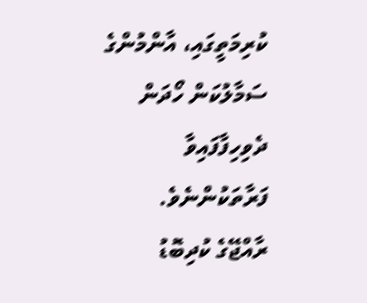ކުރިމަތީގައި، އާންމުންގެ ސަމާލުކަން ހޯދަން ދެވިހިފާފައިވާ ފަރާތަކުންނެވެ. ރާއްޖޭގެ ކުދިބޮޑު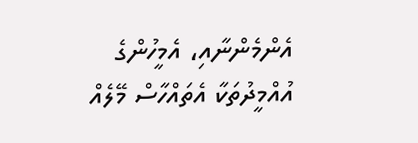އެންމެންނާއި، އެމީހުންގެ އުއްމީދުތަކާ އެތައްހާސް މޭލެއް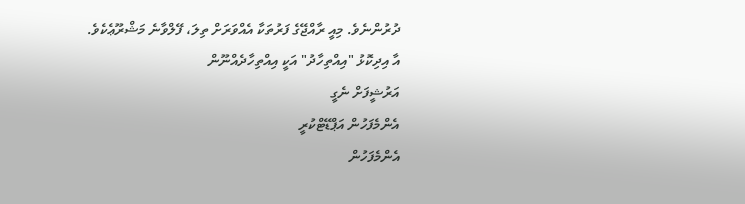ދުރުންނެވެ. މިއީ ރާއްޖޭގެ ފަރުތަކާ އެއްވަރަށް ތިލަ، ފޭލްވާނެ މަޝްރޫޢެކެވެ.
އާ އިދިކޮޅު "އިއްތިހާދު" އަކީ އިއްތިހާދެއްނޫން
އަރުޝީފަށް ނެގީ
އެންމެފަހުން އަޕްޑޭޓްކުރީ
އެންމެފަހުން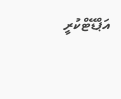އަޕްޑޭޓްކުރީ